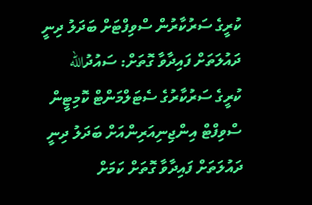ކުރީގެ ސަރުކާރުން ސްވިފްޓަށް ބަދަލު ދިނީ ދައުލަތަށް ފައިދާވާ ގޮތަށް: ސައުދުالله
ކުރީގެ ސަރުކާރުގެ ސެޓަލްމަންޓް ކޮމިޓީން ސްވިފްޓް އިންޖިނިއަރިންއަށް ބަދަލު ދިނީ ދައުލަތަށް ފައިދާވާ ގޮތަށް ކަމަށް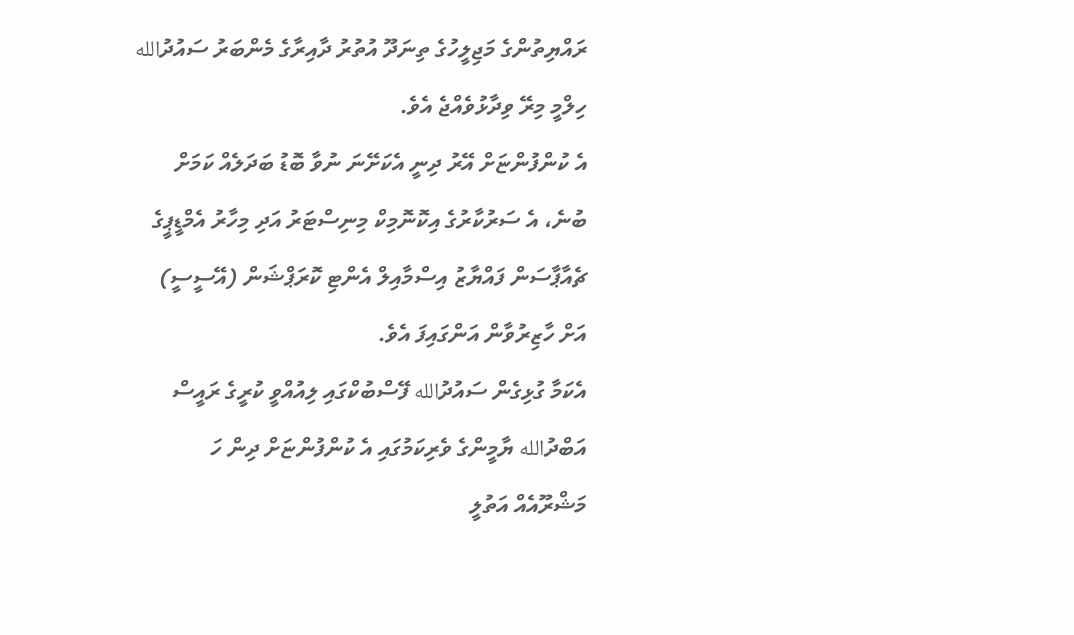ރައްޔިތުންގެ މަޖިލީހުގެ ތިނަދޫ އުތުރު ދާއިރާގެ މެންބަރު ސައުދުالله ހިލްމީ މިރޭ ވިދާޅުވެއްޖެ އެވެ.
އެ ކުންފުންޏަށް އޭރު ދިނީ އެކަށޭނަ ނުވާ ބޮޑު ބަދަލެއް ކަމަށް ބުނެ، އެ ސަރުކާރުގެ އިކޮނޮމިކް މިނިސްޓަރު އަދި މިހާރު އެމްޑީޕީގެ ޗެއާޕާސަން ފައްޔާޒު އިސްމާއިލް އެންޓި ކޮރަޕްޝަން (އޭސީސީ) އަށް ހާޒިރުވާން އަންގައިފަ އެވެ.
އެކަމާ ގުޅިގެން ސައުދުالله ފޭސްބުކްގައި ލިއުއްވީ ކުރީގެ ރައީސް އަބްދުالله ޔާމީންގެ ވެރިކަމުގައި އެ ކުންފުންޏަށް ދިން ހަ މަޝްރޫއެއް އަތުލީ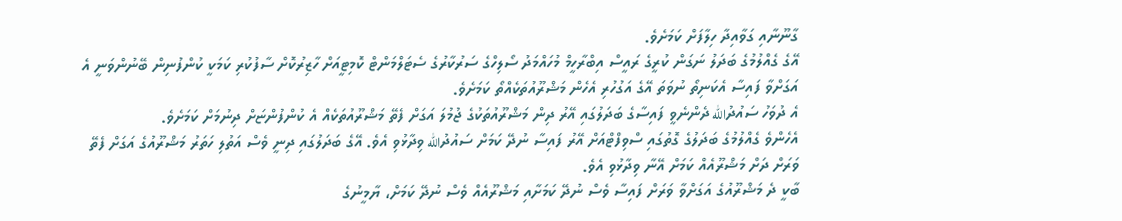ގާނޫނާއި ގަވާއިދާ ހިލާފަށް ކަމަށެވެ.
އޭގެ ގެއްލުމުގެ ބަދަލު ނަގަން ކުރީގެ ރައީސް އިބްރާހީމް މުހައްމަދު ސޯލިހްގެ ސަރުކާރުގެ ސެޓަލްމަންޓް ކޮމިޓީއަށް ހާޒިރުކޮށް ސާފުކުރި ކަމަކީ ކުންފުނިން ބޭނުންވަނީ އެ އަގަށްވާ ފައިސާ އެކަނިތޯ ނުވަތަ އޭގެ އަގުހުރި އެހެން މަޝްރޫއުތަކެއްތޯ ކަމަށެވެ.
އެ ދުވަހު ސައުދުالله ދެންނެވީ ފައިސާގެ ބަދަލުގައި އޭރު ދިން މަޝްރޫއުތަކުގެ ޖުމުލަ އަގަށް ފެތޭ މަޝްރޫއުތަކެއް އެ ކުންފުންޏަށް ދިނުމަށް ކަމަށެވެ.
އެހެންވެ ގެއްލުމުގެ ބަދަލުގެ ގޮތުގައި ސްވިފްޓްއަށް އޭރު ފައިސާ ނުދޭ ކަމަށް ސައުދުالله ވިދާޅުވި އެވެ. އޭގެ ބަދަލުގައި ދިނީ ވެސް އަތުލި ހަތަރު މަޝްރޫއުގެ އަގަށް ފެތޭ ވަރަށް ދަށް މަޝްރޫއެއް ކަމަށް އޭނާ ވިދާޅުވި އެވެ.
ބާކީ ދެ މަޝްރޫއުގެ އަގަށްވާ ވަރަށް ފައިސާ ވެސް ނުދޭ ކަމަށާއި މަޝްރޫއެއް ވެސް ނުދޭ ކަމަށް، ޔާމީނުގެ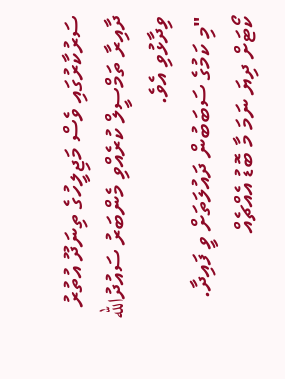ސަރުކާރުގައި ވެސް މަޖިލީހުގެ ތިނަދޫ އުތުރު ދާއިރާ ތަމްސީލް ކުރެއްވި މެންބަރު ސައުދުالله ވިދާޅުވި އެވެ.
"މި ކަމުގެ ސަބަބުން ދައުލަތަށް ވީ ފައިދާ. ކޯޓަށް ދިޔަ ނަމަ މާ ބޮޑު އެއްޗެއް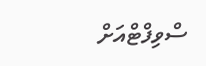ސްވިފްޓްއަށް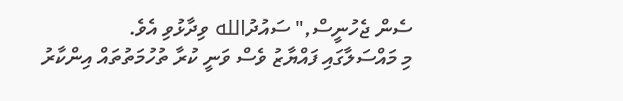ސެން ޖެހުނީސް," ސައުދުالله ވިދާޅުވި އެވެ.
މި މައްސަލާގައި ފައްޔާޒު ވެސް ވަނީ ކުރާ ތުހުމަތުތައް އިންކާރު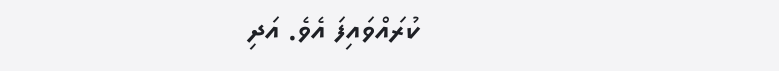ކުރައްވައިފަ އެވެ. އަދި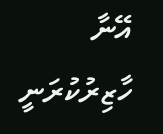އޭނާ ހާޒިރުކުރަނީ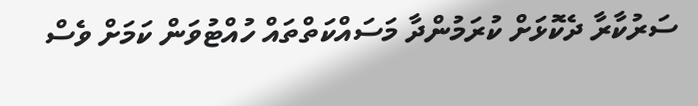ސަރުކާރާ ދެކޮޅަށް ކުރަމުންދާ މަސައްކަތްތައް ހުއްޓުވަން ކަމަށް ވެސް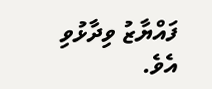ފައްޔާޒު ވިދާޅުވި އެވެ.